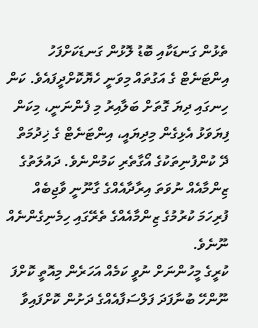ތެޅުން ގަނޑަކާއި ބޮޑު ލޮޅުން ގަނޑަކަށްފަހު އިންޓަނެޓް ގެ އަގުތައް މިވަނީ ހެޔޮކޮށްދީފައެވެ. ކަން ހިނގައި ދިޔަ ގޮތަށް ބަލާއިރު މި ފެންނަނީ، މިކަން ފިޔަވަޅު އެޅިގެން މިދިޔައީ، އިންޓަނެޓް ގެ ޚިދުމަތް ދޭ ކުންފުނިތަކުގެ އޯގާތެރި ކަމުންނެވެ. ދައުލަތުގެ ޒިންމާއެއް ނުވަތަ އިރާދާއެއްގެ ގާނޫނީ ވާޖިބެއް ފުރިހަމަ ކުރުމުގެ ޒިންމާއެއްގެ ތެރޭގައި ހިމެނިގެންނެއް ނޫނެވެ.
ކުރީގެ މީހުންނަށް ނުވީ ކަމެއް އަހަރެން މިއޮތީ ކޮށްފަ ނޫންހޭ ބުނާފަދަ ފަލްސަފާއެއްގެ ދަށުން ކޮށްފައިވާ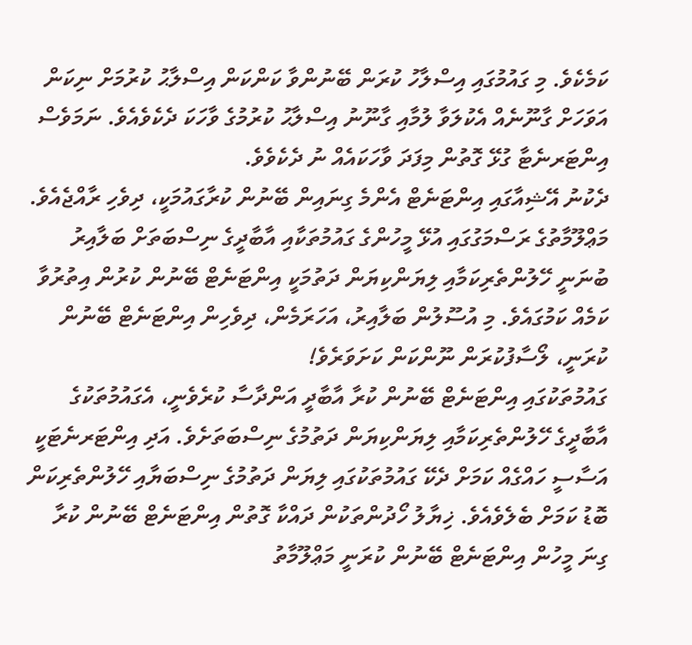ކަމެކެވެ. މި ގައުމުގައި އިސްލާހު ކުރަން ބޭނުންވާ ކަންކަން އިސްލާޙު ކުރުމަށް ނިކަން އަވަހަށް ގާނޫނެއް އެކުލަވާ ލުމާއި ގާނޫނު އިސްލާޙު ކުރުމުގެ ވާހަކަ ދެކެވެއެވެ. ނަމަވެސް އިންޓަރނެޓާ ގުޅޭ ގޮތުން މިފަދަ ވާހަކައެއް ނު ދެކެވެވެ.
ދެކުނު އޭޝިއާގައި އިންޓަނެޓް އެންމެ ގިނައިން ބޭނުން ކުރާގައުމަކީ، ދިވެހި ރާއްޖެއެވެ. މަޢްލޫމާތުގެ ރަސްމަގުގައި އުޅޭ މީހުންގެ ގައުމުތަކާއި އާބާދީގެ ނިސްބަތަށް ބަލާއިރު ބުނަނީ ހޭލުންތެރިކަމާއި ލިޔަންކިޔަން ދަތުމަކީ އިންޓަނެޓް ބޭނުން ކުރުން އިތުރުވާ ކަމެއް ކަމުގައެވެ. މި އުސޫލުން ބަލާއިރު، އަހަރަމެން، ދިވެހިން އިންޓަނެޓް ބޭނުން ކުރަނީ، ލޯސާފުކުރަން ނޫންކަން ކަށަވަރެވެ!
ގައުމުތަކުގައި އިންޓަނެޓް ބޭނުން ކުރާ އާބާދީ އަންދާސާ ކުރެވެނީ، އެގައުމުތަކުގެ އާބާދީގެ ހޭލުންތެރިކަމާއި ލިޔަންކިޔަން ދަތުމުގެ ނިސްބަތަށެވެ. އަދި އިންޓަރނެޓަކީ އަސާސީ ހައްގެއް ކަމަށް ދެކޭ ގައުމުތަކުގައި ލިޔަން ދަތުމުގެ ނިސްބަޔާއި ހޭލުންތެރިކަން ބޮޑު ކަމަށް ބެލެވެއެވެ. ޚިޔާލު ހޯދުންތަކުން ދައްކާ ގޮތުން އިންޓަނެޓް ބޭނުން ކުރާ ގިނަ މީހުން އިންޓަނެޓް ބޭނުން ކުރަނީ މަޢްލޫމާތު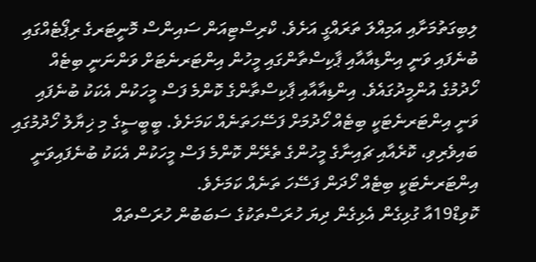ލިބިގަތުމަށާއި އަމިއްލަ ތަރައްގީ އަށެވެ. ކްރިސްޓިއަން ސައިންސް މޮނީޓަރގެ ރިޕޯޓެއްގައި ބުނެފައި ވަނީ އިންޑިއާއާއި ޕާކިސްތާންގައި މީހުން އިންޓަރނެޓަށް ވަންނަނީ ބިޓެއް ހޯދުމުގެ އުންމީދުގައެވެ. އިންޑިއާއާއި ޕާކިސްތާންގެ ކޮންމެ ފަސް މީހަކުން އެކަކު ބުނެފައި ވަނީ އިންޓަރނެޓަކީ ބިޓެއް ހޯދުމަށް ފަސޭހަތަނެއް ކަމަށެވެ. ބީބީސީގެ މި ޚިޔާލު ހޯދުމުގައި ބައިވެރިވި، ކޮރެއާއި ޗައިނާގެ މީހުންގެ ތެރޭން ކޮންމެ ފަސް މީހަކުން އެކަކު ބުނެފައިވަނީ އިންޓަރނެޓަކީ ބިޓެއް ހޯދަން ފަސޭހަ ތަނެއް ކަމަށެވެ.
ކޮވިޑް19އާ ގުޅިގެން އެޅިގެން ދިޔަ ހުރަސްތަކުގެ ސަބަބުން ހުރަސްތައް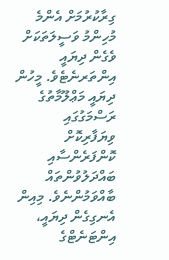ގިރާކުރުމަށް އެންމެ މުހިންމު ވަސީލަތަކަށް ވެގެން ދިޔައީ އިންތަރނެޓެވެ. މީހުން ދިޔައީ މަޢްލޫމާތުގެ ރަސްމަގުގައި ވިޔަފާރިކޮށް ކޮންފަރެންސާއި ބައްދަލުވުންތައް ބާއްވަމުންނެވެ. މިއިން އެނގިގެން ދިޔައީ، އިންޓަނެޓްގެ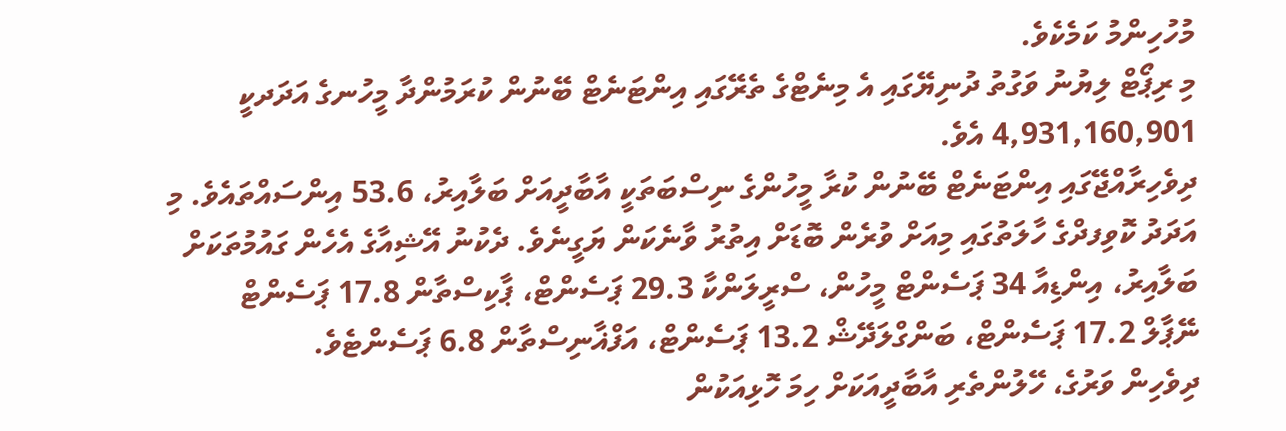މުހުހިންމު ކަމެކެވެ.
މި ރިޕޯޓް ލިޔުނު ވަގުތު ދުނިޔޭގައި އެ މިނެޓްގެ ތެރޭގައި އިންޓަނެޓް ބޭނުން ކުރަމުންދާ މީހުނގެ އަދަދކީ 4,931,160,901 އެވެ.
ދިވެހިރާއްޖޭގައި އިންޓަނެޓް ބޭނުން ކުރާ މީހުންގެ ނިސްބަތަކީ އާބާދީއަށް ބަލާއިރު، 53.6 އިންސައްތައެވެ. މި އަދަދު ކޮވިފދްގެ ހާލަތުގައި މިއަށް ވުރެން ބޮޑަށް އިތުރު ވާނެކަން ޔަގީނެވެ. ދެކުނު އޭޝިއާގެ އެހެން ގައުމުތަކަށް ބަލާއިރު، އިންޑިއާ 34 ޕަސެންޓް މީހުން، ސްރީލަންކާ 29.3 ޕަސެންޓް، ޕާކިސްތާން 17.8 ޕަސެންޓް
ނޭޕާލް 17.2 ޕަސެންޓް، ބަންގްލަދޭޝް 13.2 ޕަސެންޓް، އަފްޣާނިސްތާން 6.8 ޕަސެންޓެވެ.
ދިވެހިން ވަރުގެ، ހޭލުންތެރި އާބާދީއަކަށް ހިމަ ހޮޅިއަކުން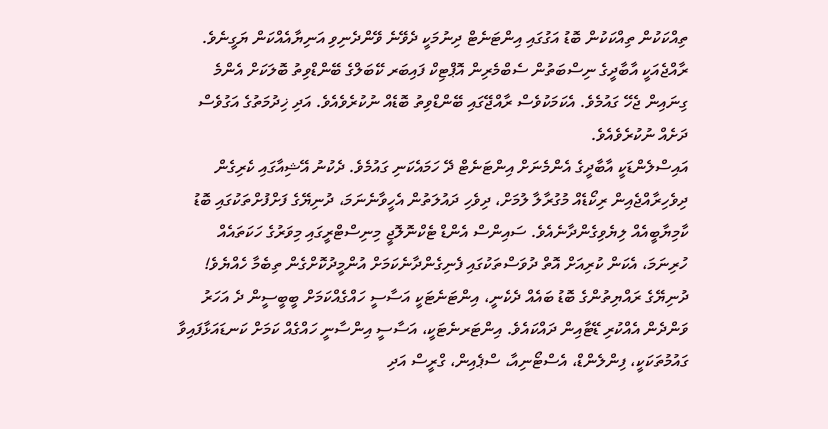ތިއްކަކުން ތިއްކަކުން ބޮޑު އަގުގައި އިންޓަނެޓް ދިނުމަކީ ދެވޭނެ ވޭންދެނިވި އަނިޔާއެއްކަން ޔަގީނެވެ.
ރާއްޖެއަކީ އާބާދީގެ ނިސްބަތުން ސެބްމެރިން އޮޕްޓިކް ފައިބަރ ކޭބަލްގެ ބޭންޑްވިތު ބޮލަކަށް އެންމެ ގިނައިން ޖެހޭ ގައުމެވެ. އެކަމަކުވެސް ރާއްޖޭގައި ބޭންޑްވިތު ބޮޑެއް ނުކުރެވެއެވެ. އަދި ޚިދުމަތުގެ އަގުވެސް ދަށެއް ނުކުރެވެއެވެ.
އައިސްލެންޑަކީ އާބާދީގެ އެންމެނަށް އިންޓަނެޓް ދޭ ހަމައެކަނި ގައުމެވެ. ދެކުނު އޭޝިއާގައި ކެރިގެން ދިވެހިރާއްޖެއިން ރިކޯޑެއް މުގުރާލާ ލުމަށް، ދިވެހި ދައުލަތުން އެހީވާނެނަމަ، ދުނިޔޭގެ ފަށްފުށްތަކުގައި ބޮޑު ކާމިޔާބީއެއް ލިޔެވިގެންދާނެއެވެ. ސައިންސް އެންޑް ޓެކްނޮލޮޖީ މިނިސްޓްރީގައި މިވަރުގެ ހަކަތައެއް ހުރިނަމަ، އެކަން ކުރިއަށް އޮތް ދުވަސްތަކުގައި ފެނިގެންދާނެކަމަށް އުންމީދުކޮށްގެން ތިބެމާ ހެއްޔެވެ!
ދުނިޔޭގެ ރައްޔިތުންގެ ބޮޑު ބައެއް ދެކެނީ، އިންޓަނެޓަކީ އަސާސީ ހައްގެއްކަމަށް ބީބީސީން ދެ އަހަރު ވަންދެން އެއްކުރި ޑޭޓާއިން ދައްކައެވެ. އިންޓަރނެޓަކީ، އަސާސީ އިންސާނީ ހައްގެއް ކަމަށް ކަނޑައަޅާފައިވާ ގައުމުތަކަކީ، ފިންލެންޑް، އެސްޓޯނިއާ، ސްޕެއިން، ގްރީސް އަދި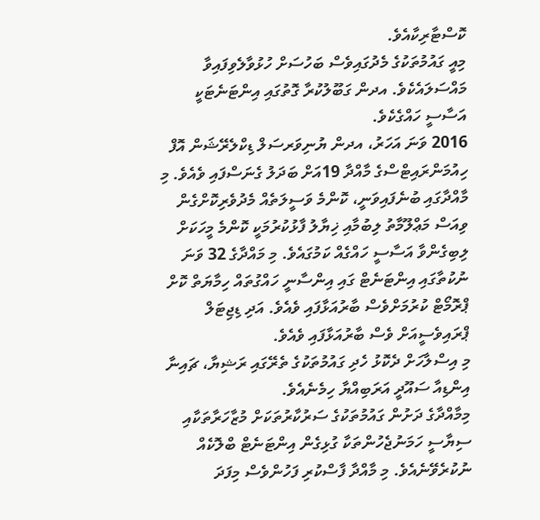ކޮސްޓާރިކާއެވެ.
މިއީ ގައުމުތަކުގެ މެދުގައިވެސް ބަހުސަށް ހުޅުވާލެވިފައިވާ މައްސަލައެކެވެ. އދން ގަބޫލުކުރާ ގޮތުގައި އިންޓަނެޓަކީ އަސާސީ ހައްގެކެވެ.
2016 ވަނަ އަހަރު، އދން ޔުނިވަރސަލް ޑިކްލެރޭޝަން އޮފް ހިއުމަންރައިޓްސްގެ މާއްދާ 19އަށް ބަދަލު ގެނަސްފައި ވެއެވެ. މި މާއްދާގައި ބުނެފައިވަނީ، ކޮންމެ ވަސީލަތެއް މެދުވެރިކޮށްގެން ވިއަސް މަޢްލޫމާތު ލިބުމާއި ޚިޔާލު ފާޅުކުރުމަކީ ކޮންމެ މީހަކަށް ލިބިގެންވާ އަސާސީ ހައްގެއް ކަމުގައެވެ. މި މައްދާގެ 32 ވަނަ ނުކުތާގައި އިންޓަނެޓް ގައި އިންސާނީ ހައްގުތައް ހިމާޔަތް ކޮށް ޕްރޮމޯޓް ކުރުމަށްވެސް ބާރުއަޅާފައި ވެއެވެ. އަދި ޑިޖިޓަލް ޕްރައިވެސީއަށް ވެސް ބާރުއަޅާފައި ވެއެވެ.
މި އިސްލާހަށް ދެކޮޅު ހެދި ގައުމުތަކުގެ ތެރޭގައި ރަޝިޔާ، ޗައިނާ އިންޑިއާ ސައޫދީ އަރަބިއްޔާ ހިމެނެއެވެ.
މިމާއްދާގެ ދަށުން ގައުމުތަކުގެ ސަރުކާރުތަކަށް މުޒާހަރާތަކާއި ސިޔާސީ ހަމަނުޖެހުންތަކާ ގުޅިގެން އިންޓަނެޓް ބްލޮކެއް ނުކުރެވޭނެއެވެ. މި މާއްދާ ފާސްކުރި ފަހުންވެސް މިފަދަ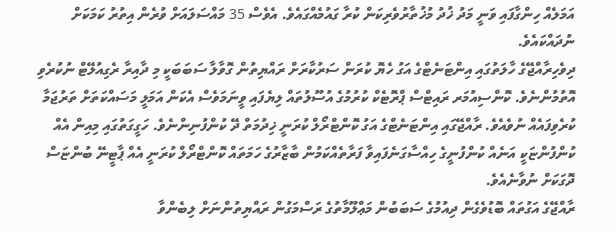އަމަލެއް ހިންގާފައި ވަނީ މަދު ޚުދު މުޚުތާރުވެރިކަން ކުރާ ގައުމެއްގައެވެ. އެވެސް 35 މައްސަލައަށް ވުރެން އިތުރު ކަމަކަށް ނުދައްކައެވެ.
ދިވެހިރާއްޖޭގެ ހާލަތުގައި އިންޓަނެޓްގެ އަގު ހެޔޮ ކުރަން ސަރުކާރަށް ރައްޔިތުން ގޮވާލާ ސަބަބަކީ މި ދާއިރާ ރެގިއުލޭޓް ނުކުރެވި އޮތުމުންނެވެ. ކޮންސިއުމަރ ރައިޓްސް ޕްރޮޓެކް ކުރުމުގެ އުސޫލުތައް ލިޔެފައި ވީނަމަވެސް އެކަން އަމަލީ މަސައްކަތަށް ތަރުޖަމާ ކުރެވިފައެއް ނުވެއެވެ. ރާއްޖޭގައި އިންޓަނެޓްގެ އަގު ކޮންޓްރޯލް ކުރަނީ ޚިދުމަތް ދޭ ކުންފުނިންނެވެ. ހަގީގަތުގައި މިއިން އެއް ކުންފުންޏަކީ އަނެއް ކުންފުނީގެ ހިއްސާގަނެފައިވާ ފަރާތެއްކަމުން ބާޒާރުގެ ހަމަތައް ކޮންޓްރޯލް ކުރަނީ އެއް ޕާޓީނޭ ބުންޏަސް ދޮގަކަށް ނުވާނެއެވެ.
ރާއްޖޭގެ އަގުތައް ބޮޑުވެގެން ދިއުމުގެ ސަބަބުން މަޢްލޫމާތުގެ ރަސްމަގުން ރައްޔިތުންނަށް ލިބެންވާ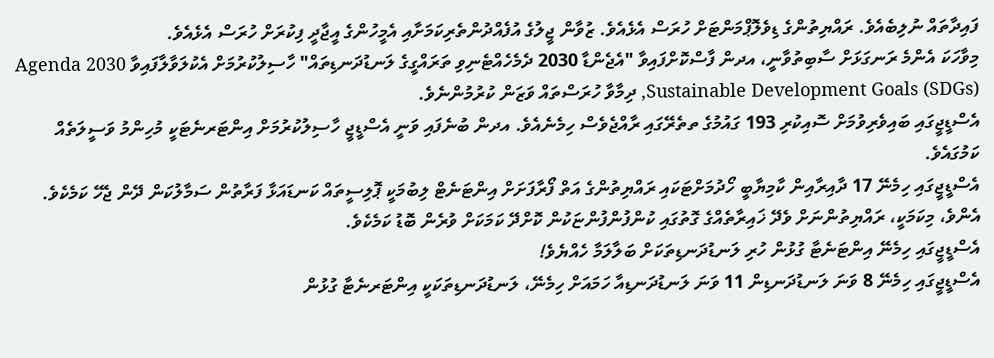ފައިދާތައް ނުލިބެއެވެ. ރައްޔިތުންގެ ޑިވެލޮޕްމަންޓަށް ހުރަސް އެޅެއެވެ. ޒުވާން ޖީލުގެ އުފެއްދުންތެރިކަމަށާއި އެމީހުންގެ އީޖާދީ ފިކުރަށް ހުރަސް އެޅެއެވެ.
މިވާހަކަ އެންމެ ރަނގަޅަށް ސާބިތުވާނީ، އދން ފާސްކޮށްފައިވާ "އެޖެންޑާ 2030 ދެމެހެއްޓެނިވި ތަރައްގީގެ ލަނޑުދަނޑިތައް" ހާސިލުކުރުމަށް އެކުލަވާލާފައިވާ Agenda 2030 Sustainable Development Goals (SDGs), ދިމާވާ ހުރަސްތައް ވަޒަން ކުރުމުންނެވެ.
އެސްޑީޖީގައި ބައިވެރިވުމަށް ސޮއިކުރި 193 ގައުމުގެ ތތެރޭގައި ރާއްޖެވެސް ހިމެނެއެވެ. އދން ބުނެފައި ވަނީ އެސްޑީޖީ ހާސިލުކުރުމަށް އިންޓަރނެޓަކީ މުހިންމު ވަސީލަތެއް ކަމުގައެވެ.
އެސްޑީޖީގައި ހިމެނޭ 17 ދާއިރާއިން ކާމިޔާބީ ހޯދުމަށްޓަކައި ރައްޔިތުންގެ އަތް ފޯރާފަށަށް އިންޓަނެޓް ލިބުމަކީ ޕޮލިސީތައް ކަނޑައަޅާ ފަރާތުން ސަމާލުކަން ދޭން ޖެހޭ ކަމެކެވެ. އެންވެ، މިކަމަކީ، ރައްޔިތުންނަށް ވެދޭ ޚައިރާތެއްގެ ގޮތުގައި ކުންފުންފުންޏަކުން ކޮށްދޭ ކަމަކަށް ވުރެން ބޮޑު ކަމެކެވެ.
އެސްޑީޖީގައި ހިމެނޭ އިންޓަނެޓާ ގުޅުން ހުރި ލަނޑުދަނޑިތަކަށް ބަލާލަމާ ހެއްޔެވެ!
އެސްޑީޖީގައި ހިމެނޭ 8 ވަނަ ލަނޑުދަނޑިން 11 ވަނަ ލަނޑުދަނޑިއާ ހަމައަށް ހިމެނޭ، ލަނޑުދަނޑިތަކަކީ އިންޓަރނެޓާ ގުޅުން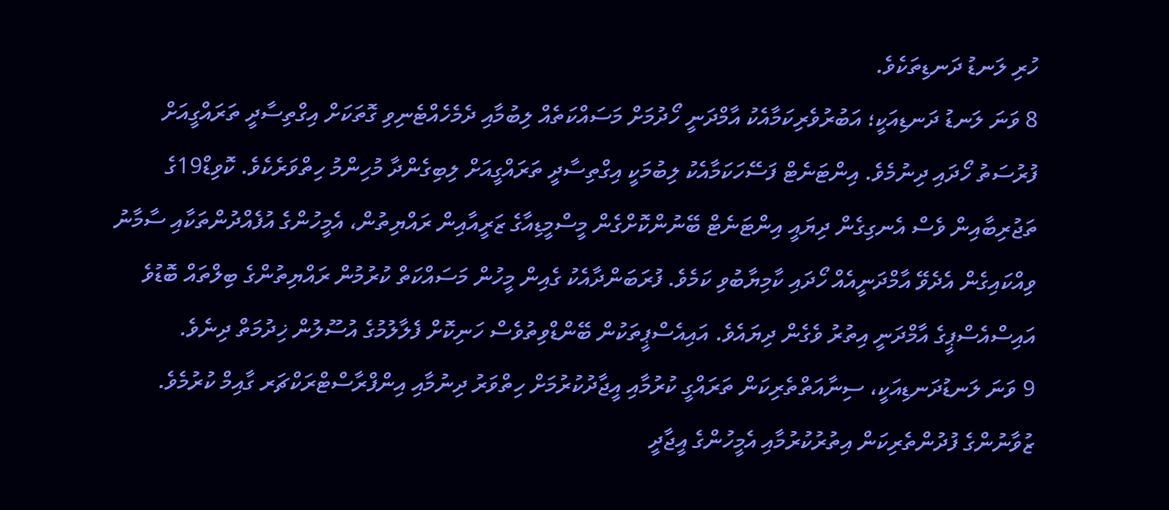ހުރި ލަނޑު ދަނޑިތަކެވެ.
8 ވަނަ ލަނޑު ދަނޑިއަކީ؛ އަބުރުވެރިކަމާއެކު އާމްދަނީ ހޯދުމަށް މަސައްކަތެއް ލިބުމާއި ދެމެހެއްޓެނިވި ގޮތަކަށް އިގްތިސާދީ ތަރައްގީއަށް ފުރުސަތު ހޯދައި ދިނުމެވެ. އިންޓަނެޓް ފަސޭހަކަމާއެކު ލިބުމަކީ އިގްތިސާދީ ތަރައްގީއަށް ލިބިގެންދާ މުހިންމު ހިތްވަރެކެވެ. ކޮވިޑް19ގެ ތަޖުރިބާއިން ވެސް އެނގިގެން ދިޔައީ އިންޓަނެޓް ބޭނުންކޮށްގެން މީސްމީޑިއާގެ ޒަރީއާއިން ރައްޔިތުން، އެމީހުންގެ އުފެއްދުންތަކާއި ސާމާނު ވިއްކައިގެން އެދެވޭ އާމްދަނީއެއް ހޯދައި ކާމިޔާބުވި ކަމެވެ. ފުރަބަންދާއެކު ގެއިން މީހުން މަސައްކަތް ކުރުމުން ރައްޔިތުންގެ ބިލްތައް ބޮޑުވެ އައިސްއެސްޕީގެ އާމްދަނީ އިތުރު ވެގެން ދިޔައެވެ. އައިއެސްޕީތަކުން ބޭންޑްވިތުވެސް ހަނިކޮށް ފެލާލުމުގެ އުސޫލުން ޚިދުމަތް ދިނެވެ.
9 ވަނަ ލަނޑުދަނޑިއަކީ، ސިނާއަތްތެރިކަން ތަރައްގީ ކުރުމާއި އީޖާދުކުރުމަށް ހިތްވަރު ދިނުމާއި އިންފްރާސްޓްރަކްޗަރ ގާއިމް ކުރުމެވެ. ޒުވާނުންގެ ފުދުންތެރިކަން އިތުރުކުރުމާއި އެމީހުންގެ އީޖާދީ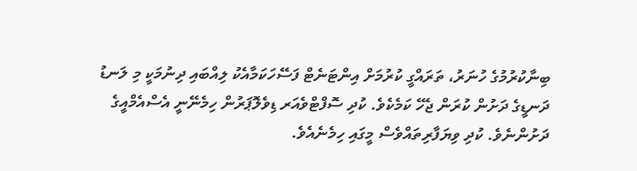ބިނާކުރުމުގެ ހުނަރު، ތަރައްގީ ކުރުމަށް އިންޓަނެޓް ފަސޭހަކަމާއެކު ލިއްބައި ދިނުމަކީ މި ލަނޑު ދަނޑީގެ ދަށުން ކުރަން ޖެހޭ ކަމެކެވެ. ކުދި ސޮފްޓްވެއަރ ޑިވެލޮޕަރުން ހިމެނޭނީ އެސްއެމްއީގެ ދަށުންނެވެ. ކުދި ވިޔަފާރިތައްވެސް މީގައި ހިމެނެއެވެ.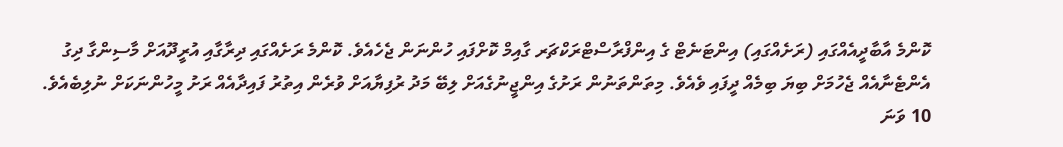ކޮންމެ އާބާދީއެއްގައި (ރަށެއްގައި) އިންޓަނެޓް ގެ އިންފްރާސްޓްރަކްޗަރ ގާއިމް ކޮށްފައި ހުންނަން ޖެހެއެވެ. ކޮންމެ ރަށެއްގައި ދިރާގާއި އުރީދޫއަށް މާސިންގާ ދިގު އެންޓެނާއެއް ޖެހުމަށް ބިޔަ ބިމެއް ދީފައި ވެއެވެ. މިތަންތަނުން ރަށުގެ އިންޖީނުގެއަށް ލިބޭ މަދު ރުފިޔާއަށް ވުރެން އިތުރު ފައިދާއެއް ރަށު މީހުންނަކަށް ނުލިބެއެވެ.
10 ވަނަ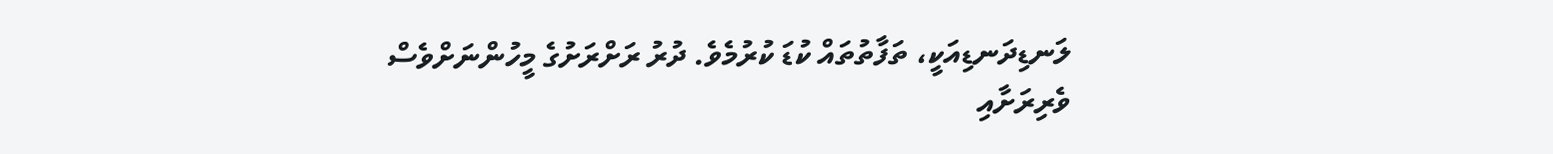ލަނޑިދަނޑިއަކީ، ތަފާތުތައް ކުޑަ ކުރުމެވެ. ދުރު ރަށްރަށުގެ މީހުންނަށްވެސް ވެރިރަށާއި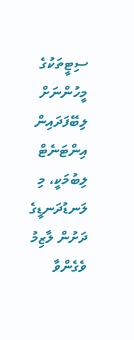ސިޓީތަކުގެ މީހުންނަށް ލިބޭފަދައިން އިންޓަނެޓް ލިބުމަކީ، މި ލަނޑުދަނޑީގެ ދަށުން ލާޒިމު ވެގެންވާ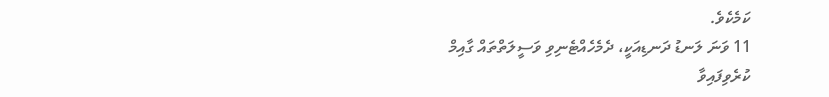ކަމެކެވެ.
11 ވަނަ ލަނޑު ދަނޑިއަކީ، ދެމެހެއްޓެނިވި ވަސީލަތްތައް ގާއިމް ކުރެވިފައިވާ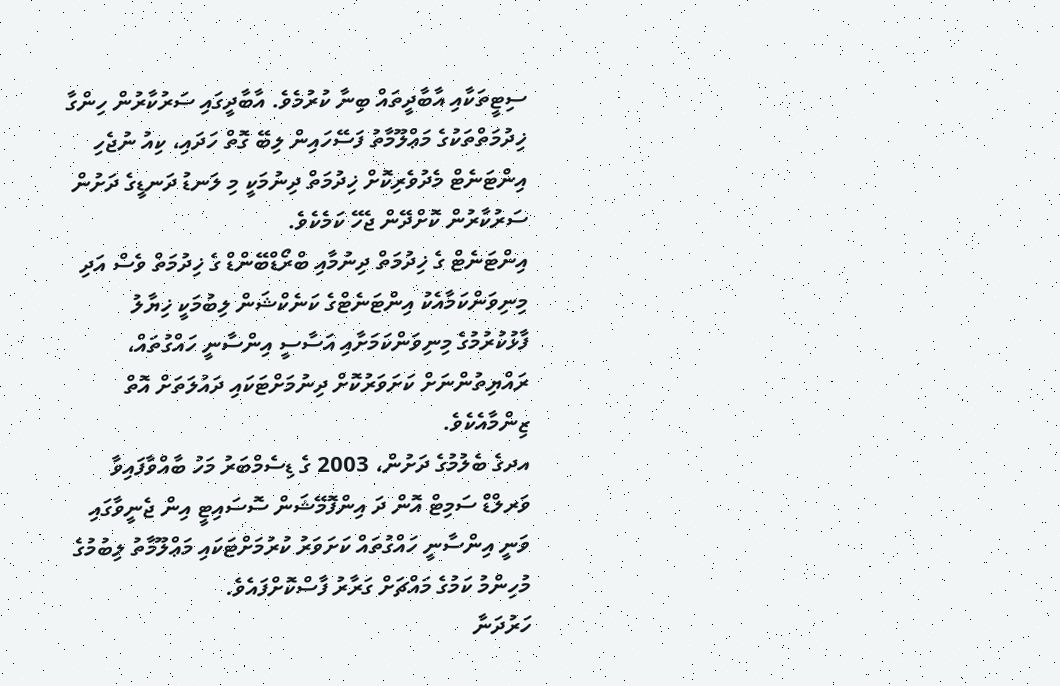ސިޓީތަކާއި އާބާދީތައް ބިނާ ކުރުމެވެ. އާބާދީގައި ސަރުކާރުން ހިންގާ ޚިދުމަތްތަކުގެ މަޢްލޫމާތު ފަސޭހައިން ލިބޭ ގޮތް ހަދައި، ކިއު ނުޖެހި އިންޓަނެޓް މެދުވެރިކޮށް ޚިދުމަތް ދިނުމަކީ މި ލަނޑު ދަނޑީގެ ދަށުން ސަރުކާރުން ކޮށްދޭން ޖެހޭ ކަމެކެވެ.
އިންޓަނެޓް ގެ ޚިދުމަތް ދިނުމާއި ބްރޯޑްބޭންޑް ގެ ޚިދުމަތް ވެސް އަދި މިނިވަންކަމާއެކު އިންޓަނެޓްގެ ކަނެކްޝަން ލިބުމަކީ ޚިޔާލު ފާޅުކުރުމުގެ މިނިވަންކަމަށާއި އަސާސީ އިންސާނީ ހައްގުތައް، ރައްޔިތުންނަށް ކަށަވަރުކޮށް ދިނުމަށްޓަކައި ދައުލަތަށް އޮތް ޒިންމާއެކެވެ.
އދގެ ބެލުމުގެ ދަށުން، 2003 ގެ ޑިސެމްބަރު މަހު ބާއްވާފައިވާ ވަރލްޑް ސަމިޓް އޮން ދަ އިންފޮމޭޝަން ސޮސައިޓީ އިން ޖެނީވާގައި ވަނީ އިންސާނީ ހައްގުތައް ކަށަވަރު ކުރުމަށްޓަކައި މަޢްލޫމާތު ލިބުމުގެ މުހިންމު ކަމުގެ މައްޗަށް ގަރާރު ފާސްކޮށްފައެވެ.
ހަރުދަނާ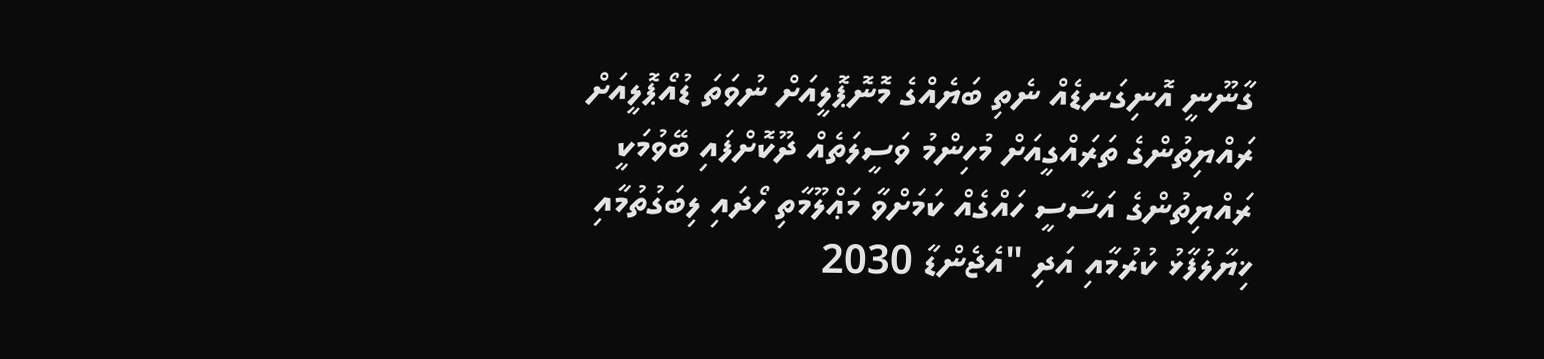ގާނޫނީ އޮނިގަނޑެއް ނެތި ބަޔެއްގެ މޮނޮޕޮލީއަށް ނުވަތަ ޑުއޯޕޮލީއަށް ރައްޔިތުންގެ ތަރައްގީއަށް މުހިންމު ވަސީލަތެއް ދޫކޮށްފައި ބޭވުމަކީ ރައްޔިތުންގެ އަސާސީ ހައްގެއް ކަމަށްވާ މަޢްލޫމާތި ހޯދައި ލިބަގުތުމާއި ޚިޔާލުފާޅު ކުރުމާއި އަދި "އެޖެންޑާ 2030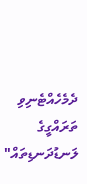ދެމެހެއްޓެނިވި ތަރައްގީގެ ލަނޑުދަނޑިތައް"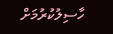ހާސިލުކުރުމަށް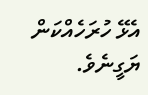އެޅޭ ހުރަހެއްކަން ޔަގީނެވެ.